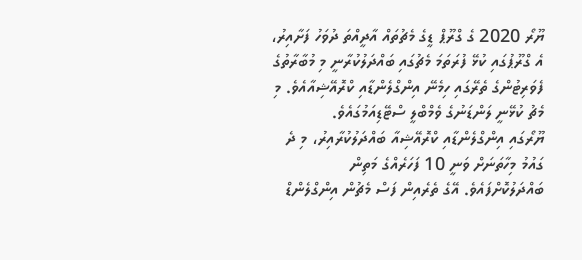ޔޫރޯ 2020 ގެ ގްރޫޕް ޑީގެ މެޗުތައް އާދީއްތަ ދުވަހު ފަށާއިރު، އެ ގްރޫޕުގައި ކުޅޭ ފުރަތަމަ މެޗުގައި ބައްދަލުކުރާނީ މި މުބާރާތުގެ ފެވަރިޓުންގެ ތެރޭގައި ހިމެނޭ އިންގްލެންޑާއި ކްރޮއޭޝިއާއެވެ. މި މެޗު ކުޅޭނީ ލަންޑަނުގެ ވެމްބްލީ ސްޓޭޑިއަމުގައެވެ.
ޔޫރޯގައި އިންގްލެންޑާއި ކްރޮއޭޝިއާ ބައްދަލުކުރާއިރު، މި ދެ ގައުމު މިހާތަނަށް ވަނީ 10 ފަހަރެއްގެ މަތިން ބައްދަލުކޮށްފައެވެ. އޭގެ ތެރެއިން ފަސް މެޗުން އިންގްލެންޑް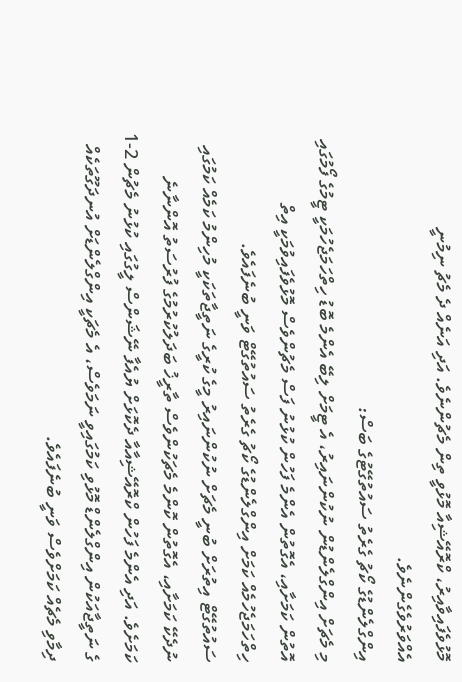މޮޅުވެފައިވާއިރު، ކްރޮއޭޝިއާ މޮޅުވީ ތިން މެޗުންނެވެ. އަދި އަނެއް ދެ މެޗު ނިމުނީ އެއްވަރުވެގެންނެވެ.
އިންގްލެންޑުގެ ކޯޗު ގެރެތު ސައުތުގޭޓުގެ ބަސް:
މި މެޗަށް އިންގްލެންޑުން ނުކުންނައިރު، އެ ޓީމަށް ލިބޭ އެންމެ ބޮޑު ހިތްހަމަޖެހުމަކީ ޓީމުގެ ފޯމުގައި އޮތުން ކަމަށާއި، އެގޮތުން އެންމެ ފަހުން ކުޅުނު ފަސް މެޗުންވެސް މޮޅުވެފައިވުމަކީ އިތް ހިތްހަމަޖެހުމެއް ކަމަށް އިންގްލެންޑުގެ ކޯޗު ގެރެތު ސައުތުގޭޓް ވަނީ ބުނެފައެވެ.
ސައުތުގޭޓް އިތުރަށް ބުނީ މެޗަށް ނުކުންނައިރު މީގެ ކުރީގެ ނަތީޖާތަކަކީ މުހިންމު ކަމެއް ކަމުގައި ނުދެކޭ ކަމަށާއި، އެގޮތުން ކޮންމެ މެޗަކުންވެސް ތާރީޚު ބަދަލުކުރުމުގެ ފުރުސަތު އޮންނާނެ ކަމަށެވެ. އަދި އެންމެ ފަހުން ކްރޮއޭޝިއާއާ ދެކޮޅަށް ޔުއެފާ ނޭޝަންސް ލީގުގައި ކުޅުނު މެޗުން 2-1 ގެ ނަތީޖާއަކުން އިންގްލެންޑް މޮޅުވި ކަމުގައިވީ ނަމަވެސް، އެ މެޗަކީ އިންގްލެންޑަށް އުނދަގޫތަކެއް ދިމާވި މެޗެއް ކަމަށްވެސް ވަނީ ބުނެފައެވެ.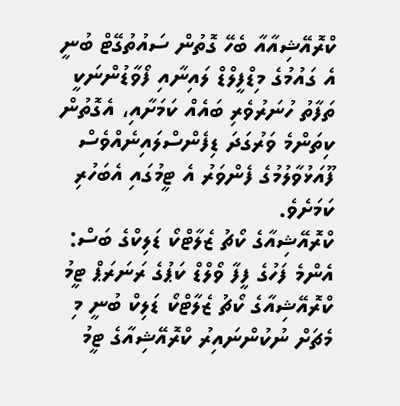ކްރޮއޭޝިއާއާ ބެހޭ ގޮތުން ސައުތުގޭޓް ބުނީ އެ ގައުމުގެ މިޑްފީލްޑް ލައިނާއި ފޯވާޑުންނަކީ ތަފާތު ހުނަރުވެރި ބައެއް ކަމަށާއި، އެގޮތުން ކިތަންމެ ވަރުގަދަ ޑިފެންސްލައިނެއްވެސް ފޫއަޅުވާލުމުގެ ފެންވަރު އެ ޓީމުގައި އެބަހުރި ކަމަށެވެ.
ކްރޮއޭޝިއާގެ ކޯޗު ޒެލާޓްކޯ ޑަލިކްގެ ބަސް:
އެންމެ ފަހުގެ ފީފާ ވޯލްޑް ކަޕުގެ ރަނަރަޕް ޓީމު ކްރޮއޭޝިއާގެ ކޯޗު ޒެލާޓްކޯ ޑަލިކް ބުނީ މި މެޗަށް ނުކުންނައިރު ކްރޮއޭޝިއާގެ ޓީމު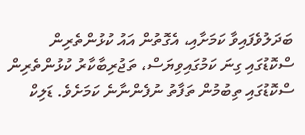ބަދަލުވެފައިވާ ކަމަށާއި، އެގޮތުން އައު ކުޅުންތެރިން ސްކޮޑުގައި ގިނަ ކަމުގައިވިޔަސް، ތަޖުރިބާކާރު ކުޅުންތެރިން ސްކޮޑުގައި ތިބުމުން ތަފާތު ނުފެންނާނެ ކަމަށެވެ. ޑަލިކް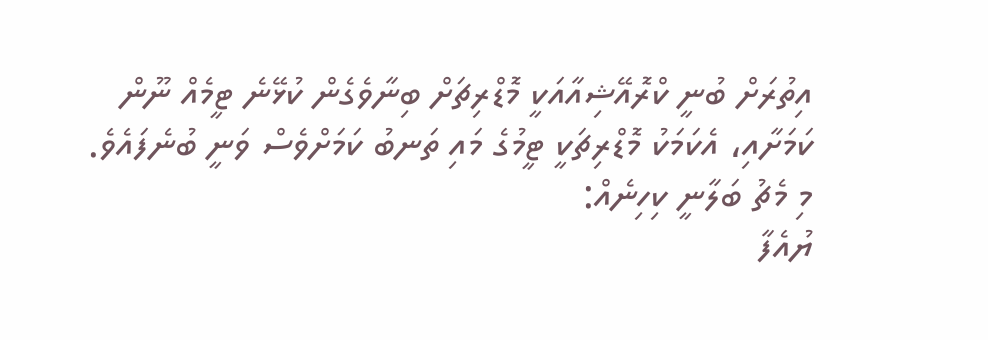އިތުރަށް ބުނީ ކްރޮއޭޝިއާއަކީ މޮޑްރިޗަށް ބިނާވެގެން ކުޅޭނެ ޓީމެއް ނޫން ކަމަށާއި، އެކަމަކު މޮޑްރިޗަކީ ޓީމުގެ މައި ތަނބު ކަމަށްވެސް ވަނީ ބުނެފައެވެ.
މި މެޗު ބަލާނީ ކިހިނެއް:
ޔުއެފާ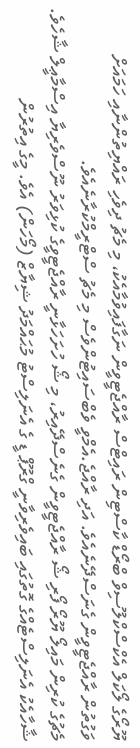ޔޫރޯގެ ލޯކަލް އެކްސްކްލޫސިވް ބްރޯޑް ކާސްޓިން ރައިޓްސް ރާއްޖެޓީވީން ނަގާފައިވުމާއެކު، މި މެޗު ދިވެހި ރައްޔިތުންނާއި ހަމައަށް ވަގުތުން ރާއްޖެޓީވީން ގެނަސްދޭނެއެވެ. އަދި ރާއްޖެ.އެމްވީ ވެބްސައިޓުންވެސް މި މެޗު ސްޓްރީމްކުރާނެއެވެ.
މެޗުގެ ކުރިން މައިލޯ ޔޫރޯ ފޯރި ޝޯ ރާއްޖެޓީވީން ގެނެސްދޭއިރު، މި ޝޯ ހުށަހަޅާނީ ރާއްޖެޓީވީގެ ކުޅިވަރު ނޫސްވެރިޔާ އިސްމާޢީލް ޝާހެވެ. ޝާހާއެކު އެނަލިސްޓެއްގެ ގޮތުގައި ބައިވެރިވާނީ ގްރޫޕް ޑީ ގެ އެނަލިސްޓު މުޙައްމަދު ޝިޔާޒް (މޯހަން) އެވެ. މީގެ އިތުރުން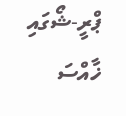ޕްރީ-ޝޯގައި ޚާއްސަ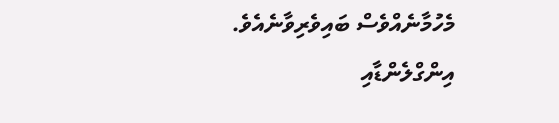މެހުމާނެއްވެސް ބައިވެރިވާނެއެވެ.
އިންގްލެންޑާއި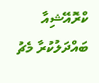ކްރޮއޭޝިއާ ބައްދަލުކުރާ މެޗު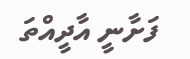ފަށާނީ އާދީއްތަ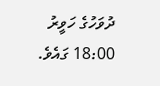ދުވަހުގެ ހަވީރު 18:00 ގައެވެ.